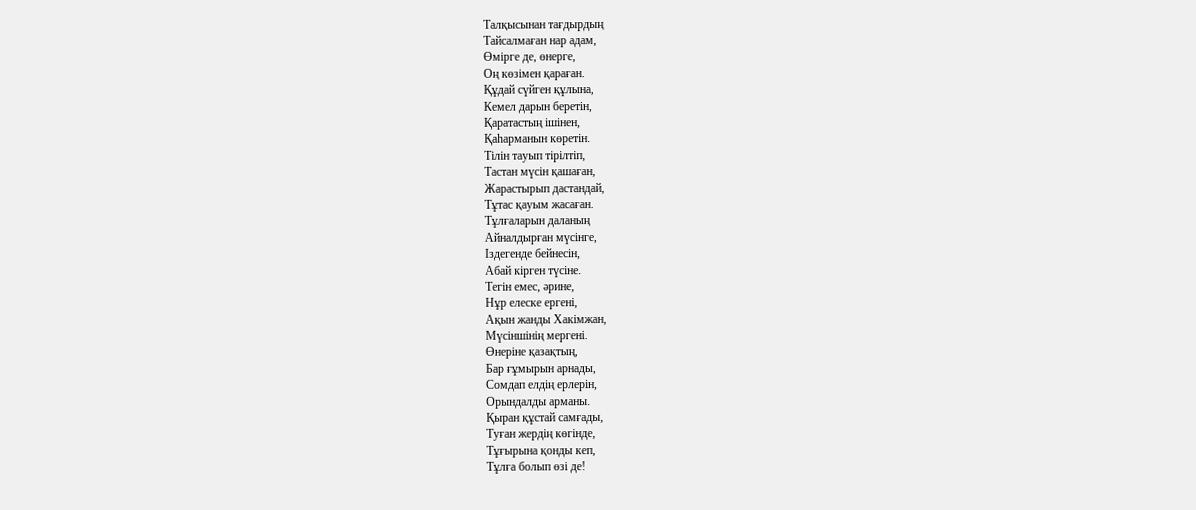Талқысынан тағдырдың
Тайсалмаған нар адам,
Өмірге де, өнерге,
Оң көзімен қараған.
Құдай сүйген құлына,
Кемел дарын беретін,
Қаратастың ішінен,
Қаһарманын көретін.
Тілін тауып тірілтіп,
Тастан мүсін қашаған,
Жарастырып дастандай,
Тұтас қауым жасаған.
Тұлғаларын даланың
Айналдырған мүсінге,
Іздегенде бейнесін,
Абай кірген түсіне.
Тегін емес, әрине,
Нұр елеске ергені,
Ақын жанды Хакімжан,
Мүсіншінің мергені.
Өнеріне қазақтың,
Бар ғұмырын арнады,
Сомдап елдің ерлерін,
Орындалды арманы.
Қыран құстай самғады,
Туған жердің көгінде,
Тұғырына қонды кеп,
Тұлға болып өзі де!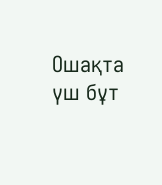Ошақта үш бұт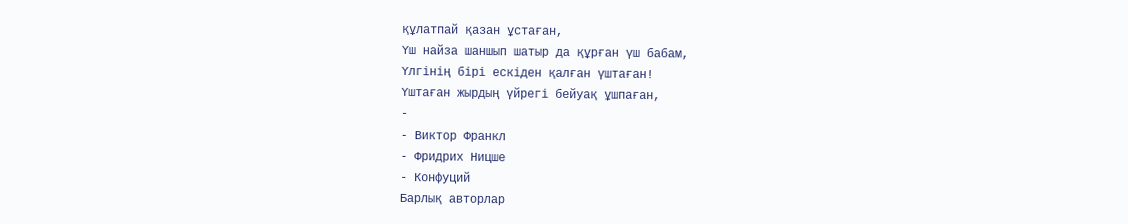құлатпай қазан ұстаған,
Үш найза шаншып шатыр да құрған үш бабам,
Үлгінің бірі ескіден қалған үштаған!
Үштаған жырдың үйрегі бейуақ ұшпаған,
-
- Виктор Франкл
- Фридрих Ницше
- Конфуций
Барлық авторлар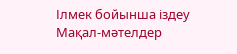Ілмек бойынша іздеу
Мақал-мәтелдер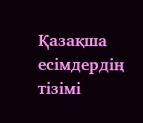Қазақша есімдердің тізімі